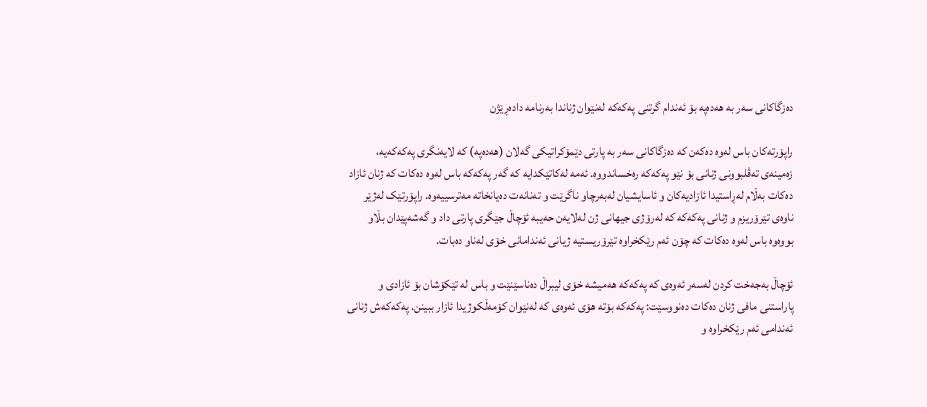دەزگاکانی سەر بە هەدەپە بۆ ئەندام گرتنی پەکەکە لەنێوان ژناندا بەرنامە دادەڕێژن

راپۆرتەکان باس لەوە دەکەن کە دەزگاکانی سەر بە پارتی دێمۆکراتیکی گەلان (هەدەپە) کە لایەنگری پەکەکەیە، زەمینەی تەڤلبوونی ژنانی بۆ نێو پەکەکە رەخساندووە. ئەمە لەکاتێکدایە کە گەر پەکەکە باس لەوە دەکات کە ژنان ئازاد دەکات بەڵام لەڕاستیدا ئازادیەکان و ئاسایشیان لەبەرچاو ناگرێت و تەنانەت دەیانخاتە مەترسییەوە. راپۆرتێک لەژێر ناوەی تێرۆریزم و ژنانی پەکەکە کە لەرۆژی جیهانی ژن لەلایەن حەیبە ئۆچاڵ جێگری پارتی داد و گەشەپێدان بڵاو بووەوە باس لەوە دەکات کە چۆن ئەم رێکخراوە تێرۆریستیە ژیانی ئەندامانی خۆی لەناو دەبات.

ئۆچاڵ بەجەخت کردن لەسەر ئەوەی کە پەکەکە هەمیشە خۆی لیبراڵ دەناسێنێت و باس لە تێکۆشان بۆ ئازادی و پاراستنی مافی ژنان دەکات دەنووسێت: پەکەکە بۆتە هۆی ئەوەی کە لەنێوان کۆمەڵکوژیدا ئازار ببینن. پەکەکەش ژنانی ئەندامی ئەم رێکخراوە و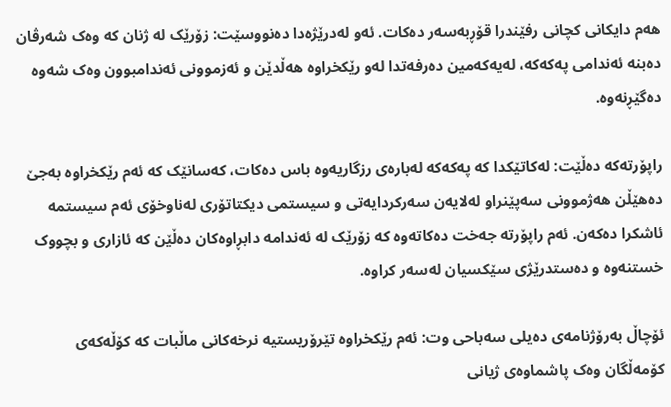هەم دایکانی کچانی رفێندرا قۆڕبەسەر دەکات. ئەو لەدرێژەدا دەنووسێت: زۆرێک لە ژنان کە وەک شەرڤان دەبنە ئەندامی پەکەکە، لەیەکەمین دەرفەتدا لەو رێکخراوە هەڵدێن و ئەزموونی ئەندامبوون وەک شەوە دەگێڕنەوە.

راپۆرتەکە دەڵێت: لەکاتێکدا کە پەکەکە لەبارەی رزگاریەوە باس دەکات، کەسانێک کە ئەم رێکخراوە بەجێ دەهێڵن هەژموونی سەپێنراو لەلایەن سەرکردایەتی و سیستمی دیکتاتۆری لەناوخۆی ئەم سیستمە ئاشكرا دەکەن. ئەم راپۆرتە جەخت دەکاتەوە کە زۆرێک لە ئەندامە دابڕاوەکان دەڵێن کە ئازاری و بچووک خستنەوە و دەستدرێژی سێکسیان لەسەر کراوە.

ئۆچاڵ بەرۆژنامەی دەیلی سەباحی وت: ئەم رێکخراوە تێرۆریستیە نرخەکانی ماڵبات کە کۆڵەکەی کۆمەڵگان وەک پاشماوەی ژیانی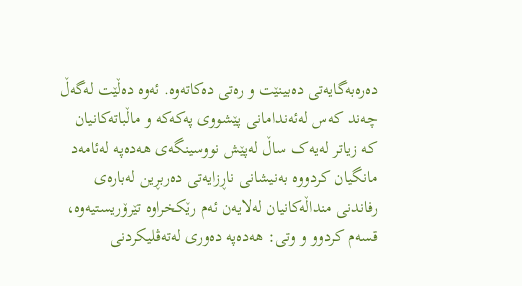دەرەبەگایەتی دەبینێت و رەتی دەکاتەوە. ئەوە دەڵێت لەگەڵ چەند کەس لەئەندامانی پێشووی پەکەکە و ماڵباتەکانیان کە زیاتر لەیەک ساڵ لەپێش نووسینگەی هەدەپە لەئامەد مانگیان کردووە بەنیشانی ناڕزایەتی دەربڕین لەبارەی رفاندنی منداڵەکانیان لەلایەن ئەم رێکخراوە تێرۆریستیەوە، قسەم کردوو و وتی: هەدەپە دەوری لەتەڤلیکردنی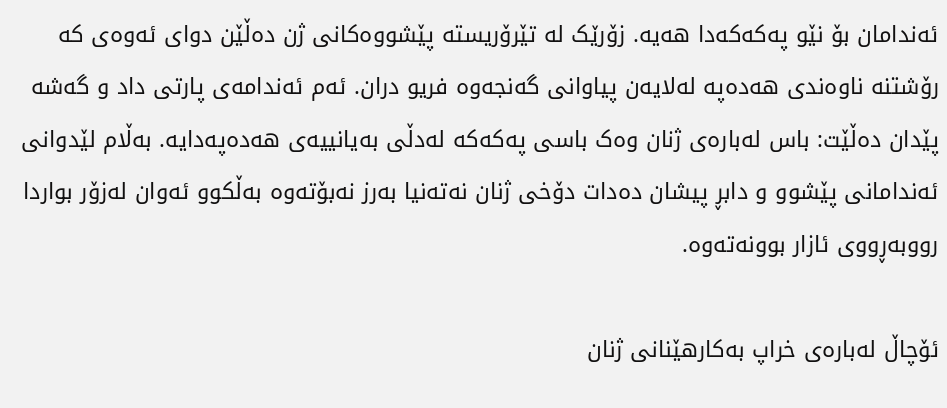ئەندامان بۆ نێو پەکەکەدا هەیە. زۆرێک لە تێرۆریستە پێشووەکانی ژن دەڵێن دوای ئەوەی کە رۆشتنە ناوەندی هەدەپە لەلایەن پیاوانی گەنجەوە فریو دران. ئەم ئەندامەی پارتی داد و گەشە پێدان دەڵێت: باس لەبارەی ژنان وەک باسی پەکەکە لەدڵی بەیانییەی هەدەپەدایە. بەڵام لێدوانی ئەندامانی پێشوو و دابڕ پیشان دەدات دۆخی ژنان نەتەنیا بەرز نەبۆتەوە بەڵکوو ئەوان لەزۆر بواردا رووبەڕووی ئازار بوونەتەوە.

ئۆچاڵ لەبارەی خراپ بەکارهێنانی ژنان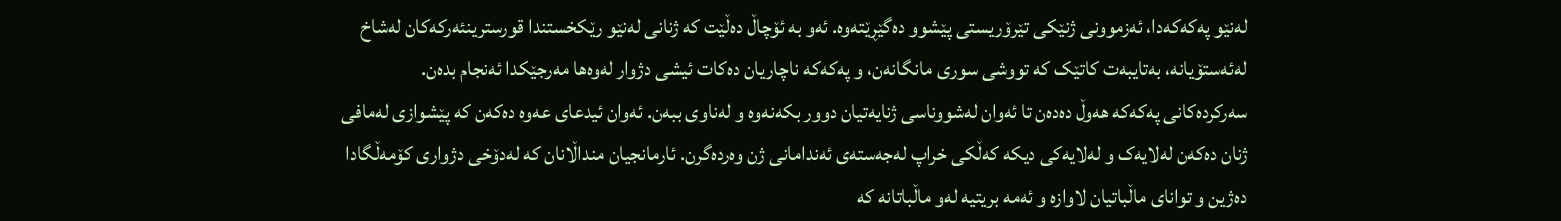لەنێو پەکەکەدا، ئەزموونی ژنێکی تێرۆریستی پێشوو دەگێڕێتەوە. ئەو بە ئۆچاڵ دەڵێت کە ژنانی لەنێو رێکخستندا قورسترینئەرکەکان لەشاخ لەئەستۆیانە، بەتایبەت کاتێک کە تووشی سوری مانگانەن، و پەکەکە ناچاریان دەکات ئیشی دژوار لەوەها مەرجێکدا ئەنجام بدەن. سەرکردەکانی پەکەکە هەوڵ دەدەن تا ئەوان لەشووناسی ژنایەتیان دوور بکەنەوە و لەناوی ببەن. ئەوان ئیدعای عەوە دەکەن کە پێشوازی لەمافی ژنان دەکەن لەلایەک و لەلایەکی دیکە کەڵکی خراپ لەجەستەی ئەندامانی ژن وەردەگرن. ئارمانجیان منداڵانان کە لەدۆخی دژواری کۆمەڵگادا دەژین و توانای ماڵباتیان لاوازە و ئەمە بریتیە لەو ماڵباتانە کە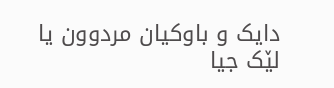دایک و باوکیان مردوون یا لێک جیا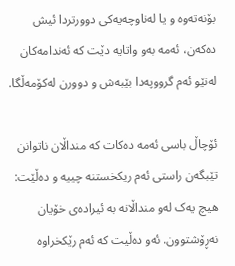بۆنەتەوە و یا لەناوچەیەکی دوورتردا ئیش دەکەن، ئەمە بەو واتایە دێت کە ئەندامەکان لەنێو ئەم گرووپەدا بێبەش و دوورن لەکۆمەڵگا.

ئۆچاڵ باسی ئەمە دەکات کە منداڵان ناتوانن تێبگەن راستی ئەم ریکخستنە چییە و دەڵێت: هیچ یەک لەو منداڵانە بە ئیرادەی خۆیان نەڕۆشتوون. ئەو دەڵیت کە ئەم رێکخراوە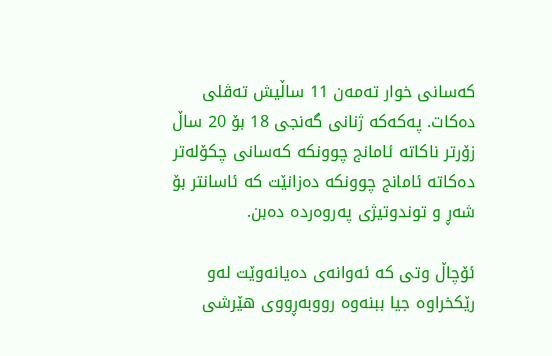کەسانی خوار تەمەن 11 ساڵیش تەڤلی دەکات. پەکەکە ژنانی گەنجی 18 بۆ 20 ساڵ زۆرتر ناکاتە ئامانج چوونکە کەسانی چکۆلەتر دەکاتە ئامانج چوونکە دەزانێت کە ئاسانتر بۆ شەڕ و توندوتیژی پەروەردە دەبن.

ئۆچاڵ وتی کە ئەوانەی دەیانەوێت لەو رێکخراوە جیا ببنەوە رووبەڕووی هێرشی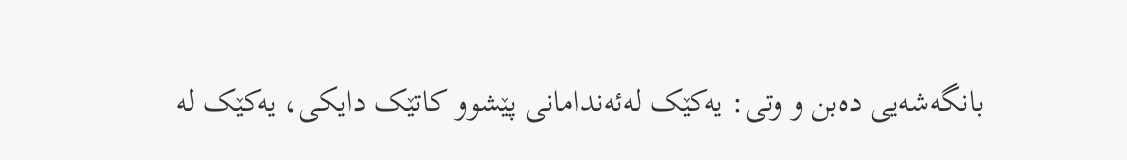بانگەشەیی دەبن و وتی: یەکێک لەئەندامانی پێشوو کاتێک دایکی، یەکێک لە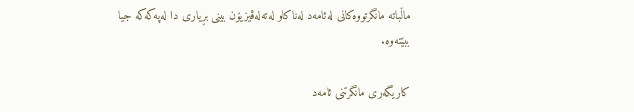ماڵباتە مانگرتووەکانی لەئامەد لەناکاو لەتەلەڤیزیۆن بینی بڕیاری دا لەپەکەکە جیا ببێتەوە.

کاریگەری مانگرتنی ئامەد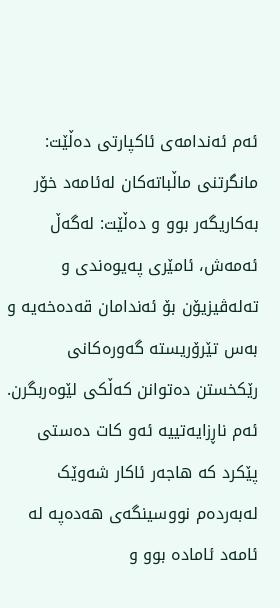ئەم ئەندامەی ئاکپارتی دەڵێت: مانگرتنی ماڵباتەکان لەئامەد خۆر بەکاریگەر بوو و دەڵێت: لەگەڵ ئەمەش، ئامێری پەیوەندی و تەلەڤیزیۆن بۆ ئەندامان قەدەخەیە و بەس تێرۆریستە گەورەکانی رێکخستن دەتوانن کەڵکی لێوەربگرن. ئەم ناڕزایەتییە ئەو کات دەستی پێکرد کە هاجەر ئاکار شەوێک لەبەردەم نووسینگەی هەدەپە لە ئامەد ئامادە بوو و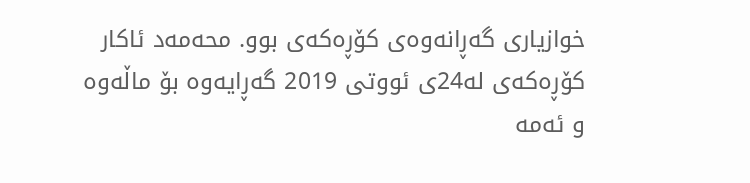خوازیاری گەڕانەوەی کۆڕەکەی بوو. محەمەد ئاکار کۆڕەکەی لە24ی ئووتی 2019 گەڕایەوە بۆ ماڵەوە و ئەمە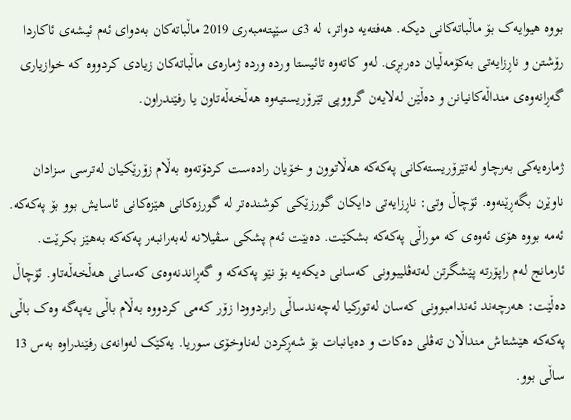بووە هیوایەک بۆ ماڵباتەکانی دیکە. هەفتەیە دواتر، لە 3ی سێپتەمبەری 2019 ماڵباتەکان بەدوای ئەم ئیشەی ئاکاردا رۆشتن و ناڕزایەتی بەکۆمەڵیان دەربڕی. لەو کاتەوە تائیستا وردە وردە ژمارەی ماڵباتەکان زیادی کردووە کە خوازیاری گەڕانەوەی منداڵەکانیانن و دەڵێن لەلایەن گرووپی تێرۆریستیەوە هەڵخەڵەتاون یا رفێندراون.

ژمارەیەکی بەرچاو لەتێرۆریستەکانی پەکەکە هەڵاتوون و خۆیان رادەست کردۆتەوە بەڵام زۆرێکیان لەترسی سزادان ناوێرن بگەڕێنەوە. ئۆچاڵ وتی: ناڕزایەتی دایکان گورزێکی کوشندەتر لە گورزەکانی هێزەکانی ئاسایش بوو بۆ پەکەکە. ئەمە بووە هۆی ئەوەی کە موراڵی پەکەکە بشکێت. دەبێت ئەم پشکی سڤیلانە لەبەرانبەر پەکەکە بەهێز بکرێت. ئارمانج لەم راپۆرتە پێشگرتن لەتەڤلیبوونی کەسانی دیکەیە بۆ نێو پەکەکە و گەڕاندنەوەی کەسانی هەڵخەڵەتاو. ئۆچاڵ دەڵێت: هەرچەند ئەندامبوونی کەسان لەتورکیا لەچەندساڵی رابردوودا زۆر کەمی کردووە بەڵام باڵی یەپەگە وەک باڵی پەکەکە هێشتاش منداڵان تەڤلی دەکات و دەیانبات بۆ شەڕکردن لەناوخۆی سوریا. یەکێک لەوانەی رفێندراوە بەس 13 ساڵی بوو.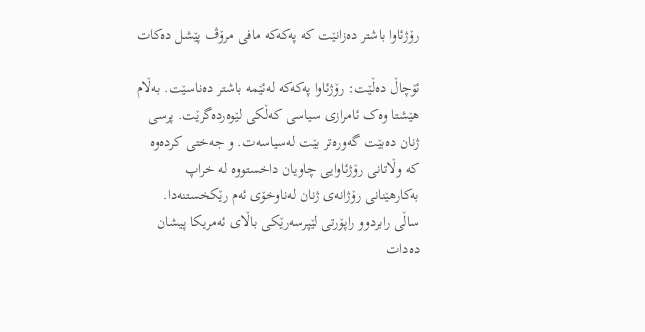رۆژئاوا باشتر دەزانێت کە پەکەکە مافی مرۆڤ پێشل دەکات

ئۆچاڵ دەڵێت: رۆژئاوا پەکەکە لەئێمە باشتر دەناسێت. بەڵام هێشتا وەک ئامرازی سیاسی کەڵکی لێوەردەگرێت. پرسی ژنان دەبێت گەورەتر بێت لەسیاسەت. و جەختی کردەوە کە وڵاتانی رۆژئاوایی چاویان داخستووە لە خراپ بەکارهێنانی رۆژانەی ژنان لەناوخۆی ئەم رێکخستنەدا. ساڵی رابردوو راپۆرتی لێپرسەرێکی باڵای ئەمریکا پیشان دەدات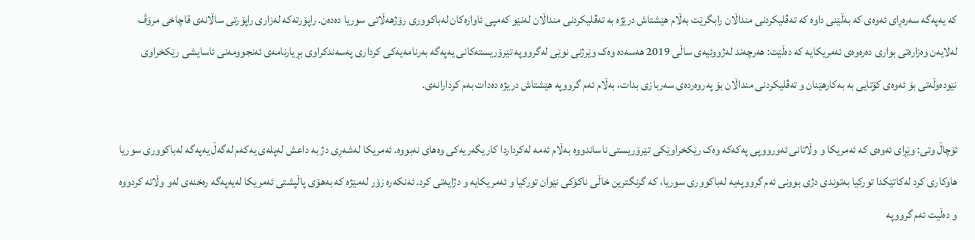کە یەپەگە سەرەڕای ئەوەی کە بەڵێنی داوە کە تەڤلیکردنی منداڵان رابگرێت بەڵام هێشتاش درێژە بە تەڤلیکردنی منداڵان لەنێو کەمپی ئاوارەکان لەباکووری رۆژهەڵاتی سوریا دەدەن. راپۆرتەکە لەزاری راپۆرتی ساڵانەی قاچاخی مرۆڤ لەلایەن وەزارەتی بواری دەرەوەی ئەمریکایە کە دەڵێت: هەرچەند لەژووئیەی ساڵی 2019 هەسەدە وەک وێرژنی نوێی لەگرووپە تێرۆریستەکانی یەپەگە بەرنامەیەکی کرداری پەسەندکراوی بڕیارنامەی ئەنجوومەنی ئاسایشی رێکخراوی نێودەوڵەتی بۆ ئەوەی کۆتایی بە بەکارهێنان و تەڤلیکردنی منداڵان بۆ پەروەردەی سەربازی بدات، بەڵام ئەم گرووپە هێشتاش دریژە دەدات بەم کردارانەی.

ئۆچاڵ وتی: وێڕای ئەوەی کە ئەمریکا و وڵاتانی ئەورووپی پەکەکە وەک رێکخراوێکی تێرۆریستی ناساندووە بەڵام ئەمە لەکرداردا کاریگەریەکی وەهای نەبووە. ئەمریکا لەشەڕی دژ بە داعش لەپلەی یەکەم لەگەڵ یەپەگە لەباکووری سوریا هاوکاری کرد لەکاتێکدا تورکیا بەتوندی دژی بوونی ئەم گرووپەیە لەباکووری سوریا، کە گرنگترین خاڵی ناکۆکی نێوان تورکیا و ئەمریکایە و دژایەتی کرد. ئەنکەرە زۆر لەمێژە کە بەهۆی پاڵپشتی ئەمریکا لەیەپەگە رەخنەی لەو وڵاتە کردووە و دەڵیت ئەم گرووپە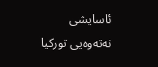ئاسایشی نەتەوەیی تورکیا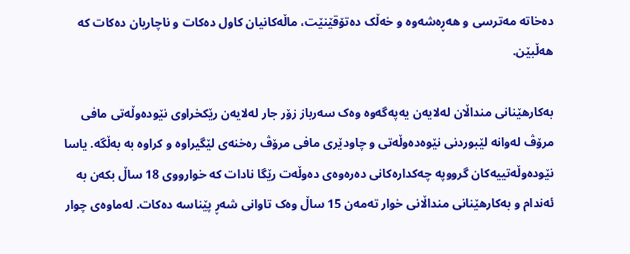دەخاتە مەترسی و هەڕەشەوە و خەڵک دەتۆقێنێت، ماڵەکانیان کاول دەکات و ناچاریان دەکات کە هەڵبێن.

بەکارهێنانی منداڵان لەلایەن یەپەگەوە وەک سەرباز زۆر جار لەلایەن رێکخراوی نێودەوڵەتی مافی مرۆڤ لەوانە لێبوردنی نێوەدەوڵەتی و چاودێری مافی مرۆڤ رەخنەی لێگیراوە و کراوە بە بەڵگە. یاسا نێودەوڵەتییەکان گرووپە چەکدارەکانی دەرەوەی دەوڵەت رێگا نادات کە خوارووی 18 ساڵ بکەن بە ئەندام و بەکار‌هێنانی منداڵانی خوار تەمەن 15 ساڵ وەک تاوانی شەڕ پێناسە دەکات. لەماوەی چوار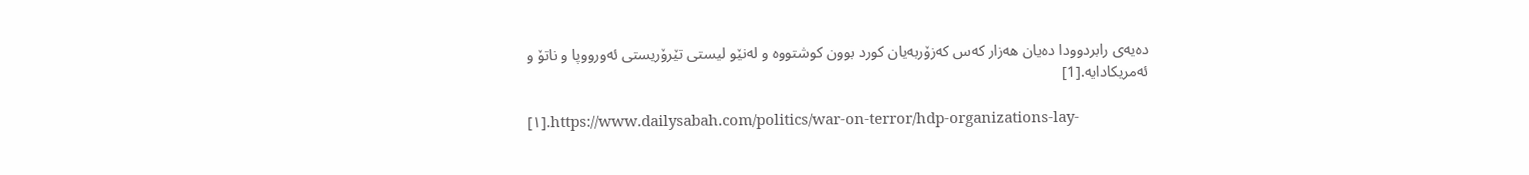دەیەی رابردوودا دەیان هەزار کەس کەزۆربەیان کورد بوون کوشتووە و لەنێو لیستی تێرۆریستی ئەورووپا و ناتۆ و ئەمریکادایە.[1]

[۱].https://www.dailysabah.com/politics/war-on-terror/hdp-organizations-lay-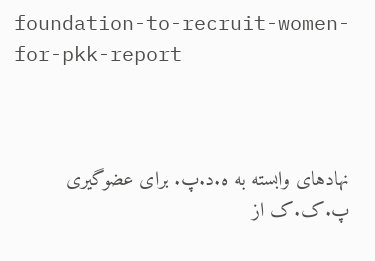foundation-to-recruit-women-for-pkk-report



نهادهای وابسته به ه.د.پ. برای عضوگیری پ.ک.ک از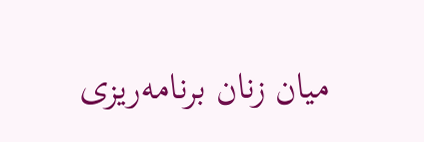میان زنان برنامه‌ریزی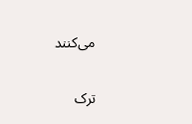می‌‌کنند

ترک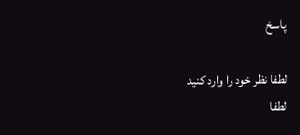پاسخ

لطفا نظر خود را وارد کنید
لطفا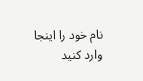نام خود را اینجا وارد کنید